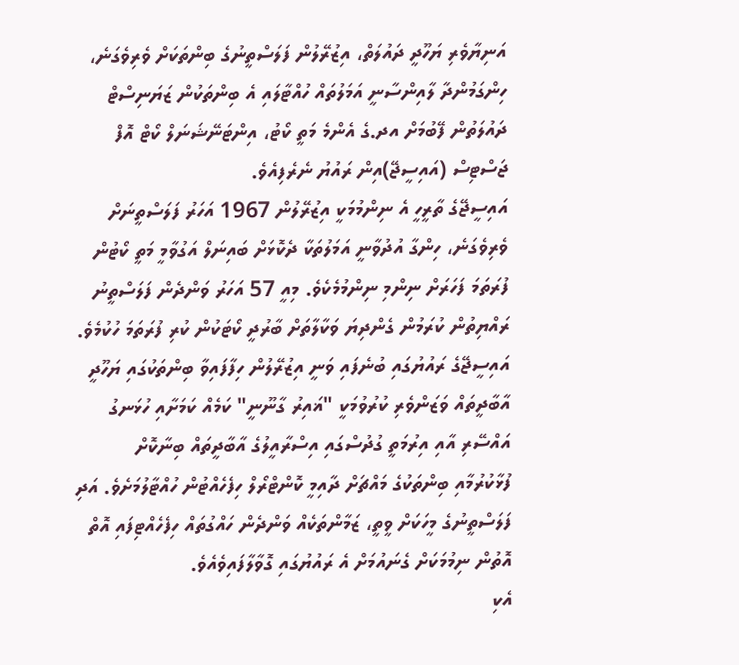އަނިޔާވެރި ޔަހޫދީ ދައުލަތް، އިޒުރޭލުން ފަލަސްތީނުގެ ބިންތަކަށް ވެރިވެގަނެ، ހިންގަމުންދާ ލާއިންސާނީ އަމަލުތައް ހުއްޓާލައި އެ ބިންތަކުން ޒަޔަނިސްޓް ދައުލަތުން ފޭބުމަށް އދ.ގެ އެންމެ މަތީ ކޯޓު، އިންޓަނޭޝަނަލް ކޯޓް އޮފް ޖަސްޓިސް (އައިސީޖޭ)އިން ރައުޔު ނެރެފިއެވެ.
އައިސީޖޭގެ ތާރީހީ އެ ނިންމުމަކީ އިޒުރޭލުން 1967 އަހަރު ފަލަސްތީނަށް ވެރިވެގަނެ، ހިންގާ އުދުވާނީ އަމަލުތަކާ ދެކޮޅަށް ބައިނަލް އަގުވާމީ މަތީ ކޯޓުން ފުރަތަމަ ފަހަރަށް ނިންމި ނިންމުމެކެވެ. މިއީ 57 އަހަރު ވަންދެން ފަލަސްތީނު ރައްޔިތުން ކުރަމުން ގެންދިޔަ ވަކާލާތަށް ބާރުދީ ކޯޓަކުން ކުރި ފުރަތަމަ ހުކުމެވެ.
އައިސީޖޭގެ ރައުޔުގައި ބުނެފައި ވަނީ އިޒުރޭލުން ހިފާފައިވާ ބިންތަކުގައި ޔަހޫދީ އާބާދީތައް ވަޒަންވެރި ކުރުވުމަކީ "ޣައިރު ގާނޫނީ" ކަމެއް ކަމަށާއި ހުޅަނގު އައްސޭރި އާއި އިރުމަތީ ގުދުސްގައި އިސްރާއީލުގެ އާބާދީތައް ބިނާކޮށް ފުޅާކުރުމާއި ބިންތަކުގެ މައްޗަށް ދާއިމީ ކޮންޓްރޯލް ހިފެހެއްޓުން ހުއްޓާލުމަށެވެ. އަދި ފަލަސްތީނުގެ މީހަކަށް ވީތީ، ޒަމާންތަކެއް ވަންދެން ހައްގުތައް ހިފެހެއްޓިފައި އޮތް އޮތުން ނިމުމަކަށް ގެނައުމަށް އެ ރައުޔުގައި ގޮވާލާފައިވެއެވެ.
އެކި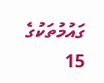ގައުމުތަކުގެ 15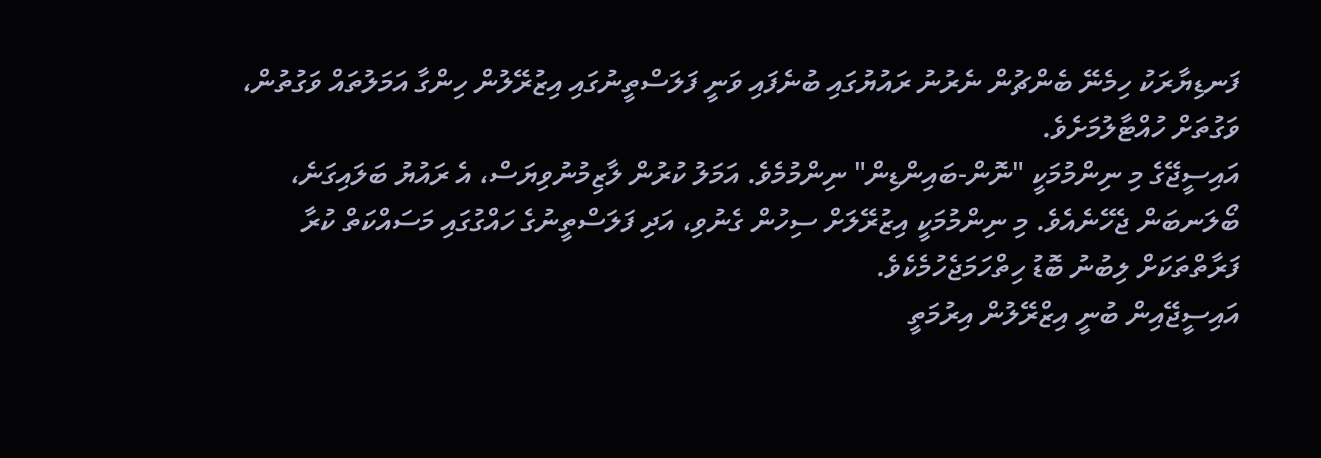ފަނޑިޔާރަކު ހިމެނޭ ބެންޗުން ނެރުނު ރައުޔުގައި ބުނެފައި ވަނީ ފަލަސްތީނުގައި އިޒުރޭލުން ހިންގާ އަމަލުތައް ވަގުތުން، ވަގުތަށް ހުއްޓާލުމަށެވެ.
އައިސީޖޭގެ މި ނިންމުމަކީ "ނޮން-ބައިންޑިން" ނިންމުމެވެ. އަމަލު ކުރުން ލާޒިމުނުވިޔަސް، އެ ރައުޔު ބަލައިގަނެ، ބޯލަނބަން ޖެހޭނެއެވެ. މި ނިންމުމަކީ އިޒުރޭލަށް ސިހުން ގެނުވި، އަދި ފަލަސްތީނުގެ ހައްގުގައި މަސައްކަތް ކުރާ ފަރާތްތަކަށް ލިބުނު ބޮޑު ހިތްހަމަޖެހުމެކެވެ.
އައިސީޖޭއިން ބުނީ އިޒްރޭލުން އިރުމަތީ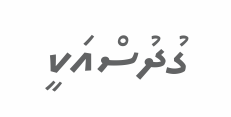ގުދުސްއަކީ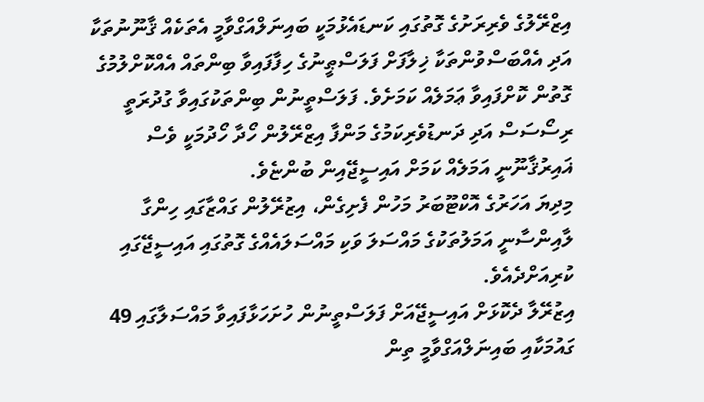އިޒްރޭލުގެ ވެރިރަށުގެ ގޮތުގައި ކަނޑައެޅުމަކީ ބައިނަލްއަގްވާމީ އެތަކެއް ޤާނޫނުތަކާ އަދި އެއްބަސްވުންތަކާ ޚިލާފަށް ފަލަސްޠީނުގެ ހިފާފައިވާ ބިންތައް އެއްކޮށްލުމުގެ ގޮތުން ކޮށްފައިވާ ޢަމަލެއް ކަމަށެވެ. ފަލަސްތީނުން ބިންތަކުގައިވާ ގުދުރަތީ ރިސޯސަސް އަދި ދަނޑުވެރިކަމުގެ މަންފާ އިޒްރޭލުން ހޯދާ ހޯދުމަކީ ވެސް ޣައިރުޤާނޫނީ އަމަލެއް ކަމަށް އައިސީޖޭއިން ބުންޏެވެ.
މިދިޔަ އަހަރުގެ އޮކްޓޫބަރު މަހުން ފެށިގެން، އިޒުރޭލުން ގައްޒާގައި ހިންގާ ލާއިންސާނީ އަމަލުތަކުގެ މައްސަލަ ވަކި މައްސަލައެއްގެ ގޮތުގައި އައިސީޖޭގައި ކުރިއަށްދެއެވެ.
އިޒުރޭލާ ދެކޮޅަށް އައިސީޖޭއަށް ފަލަސްތީނުން ހުށަހަޅާފައިވާ މައްސަލާގައި 49 ގައުމަކާއި ބައިނަލްއަގްވާމީ ތިން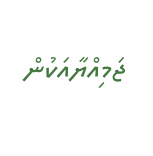ޖަމިއްޔާއަކުން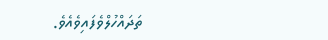ތަދައްހުލްވެފައިވެއެވެ.